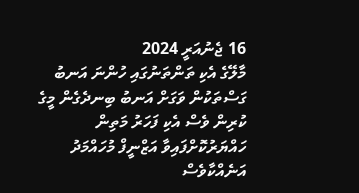16 ޖެނުއަރީ 2024
މާލޭގެ އެކި ތަންތަނުގައި ހުންނަ އަނބު ގަސްތަކުން ވަގަށް އަނބު ބިނދެގެން މީގެ ކުރިން ވެސް އެކި ފަހަރު މަތިން ހައްޔަރުކޮށްފައިވާ އަޒްނީފް މުހައްމަދު އަނެއްކާވެސް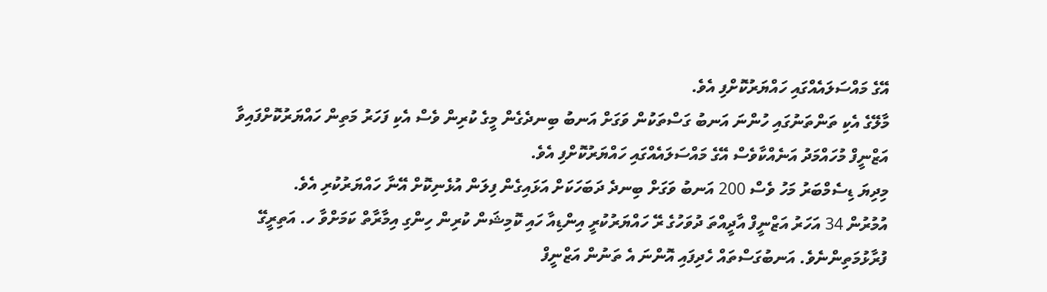އޭގެ މައްސަލައެއްގައި ހައްޔަރުކޮށްފި އެވެ.
މާލޭގެ އެކި ތަންތަނުގައި ހުންނަ އަނބު ގަސްތަކުން ވަގަށް އަނބު ބިނދެގެން މީގެ ކުރިން ވެސް އެކި ފަހަރު މަތިން ހައްޔަރުކޮށްފައިވާ އަޒްނީފް މުހައްމަދު އަނެއްކާވެސް އޭގެ މައްސަލައެއްގައި ހައްޔަރުކޮށްފި އެވެ.
މިދިޔަ ޑިސެމްބަރު މަހު ވެސް 200 އަނބު ވަގަށް ބިނދެ ދަބަހަކަށް އަޅައިގެން ފިލަން އުޅެނިކޮށް އޭނާ ހައްޔަރުކުރި އެވެ.
އުމުރުން 34 އަހަރު އަޒްނީފް އާދީއްތަ ދުވަހުގެ ރޭ ހައްޔަރުކުރީ އިންޑިއާ ހައި ކޮމިޝަން ކުރިން ހިންގި އިމާރާތް ކަމަށްވާ ހ. އަތިރީގޭ ފުރާޅުމަތިންނެވެ. އަނބުގަސްތައް ހެދިފައި އޮންނަ އެ ތަނުން އަޒްނީފް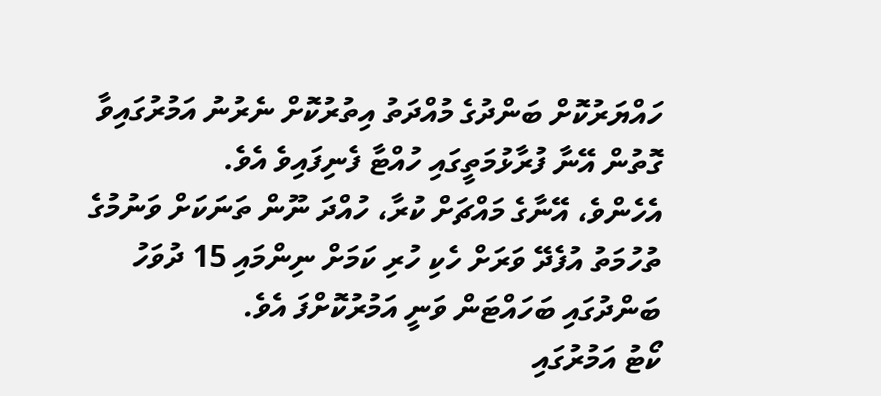ހައްޔަރުކޮށް ބަންދުގެ މުއްދަތު އިތުރުކޮށް ނެރުނު އަމުރުގައިވާ ގޮތުން އޭނާ ފުރާޅުމަތީގައި ހުއްޓާ ފެނިފައިވެ އެވެ.
އެހެންވެ، އޭނާގެ މައްޗަށް ކުރާ، ހުއްދަ ނޫން ތަނަކަށް ވަނުމުގެ ތުހުމަތު އުފެދޭ ވަރަށް ހެކި ހުރި ކަމަށް ނިންމައި 15 ދުވަހު ބަންދުގައި ބަހައްޓަން ވަނީ އަމުރުކޮށްފަ އެވެ.
ކޯޓު އަމުރުގައި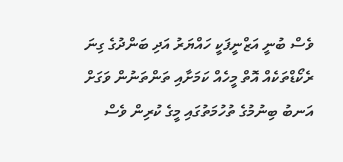ވެސް ބުނީ އަޒްނީފަކީ ހައްޔަރު އަދި ބަންދުގެ ގިނަ ރެކޯޑްތަކެއް އޮތް މީހެއް ކަމަށާއި ތަންތަނުން ވަގަށް އަނބު ބިނުމުގެ ތުހުމަތުގައި މީގެ ކުރިން ވެސް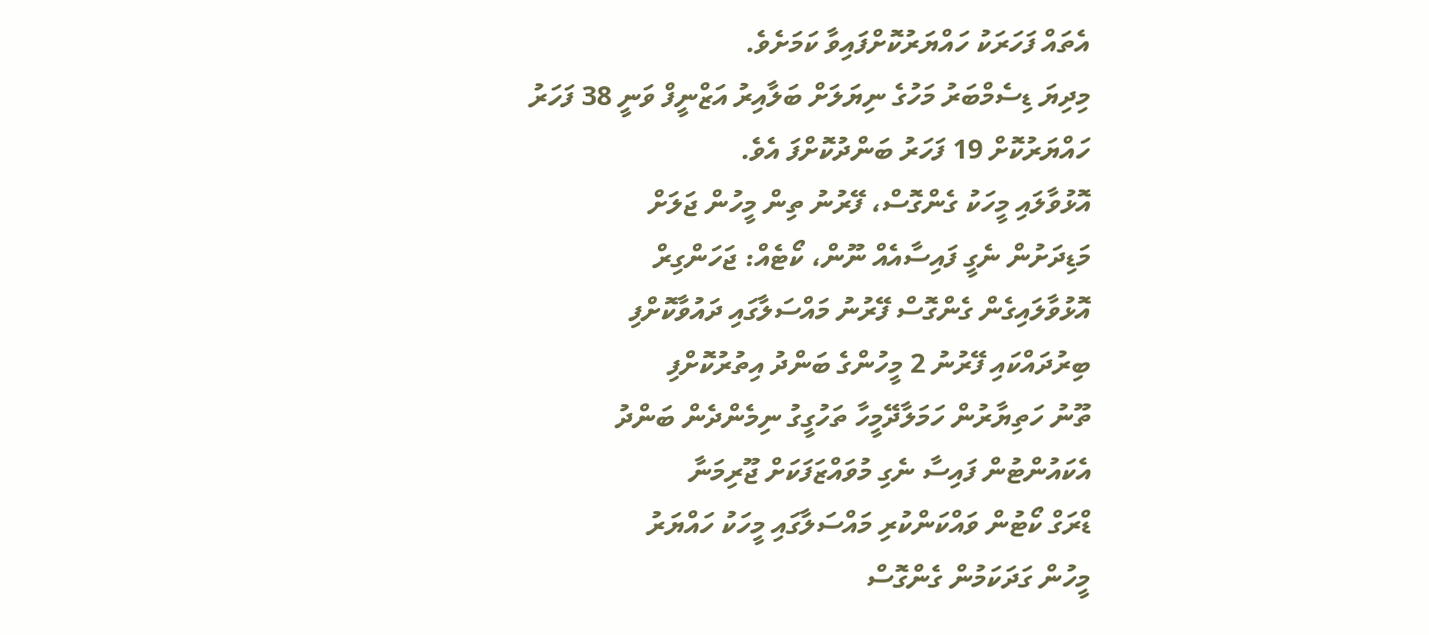އެތައް ފަހަރަކު ހައްޔަރުކޮށްފައިވާ ކަމަށެވެ.
މިދިޔަ ޑިސެމްބަރު މަހުގެ ނިޔަލަށް ބަލާއިރު އަޒްނީފް ވަނީ 38 ފަހަރު ހައްޔަރުކޮށް 19 ފަހަރު ބަންދުކޮށްފަ އެވެ.
އޮޅުވާލައި މީހަކު ގެންގޮސް، ފޭރުނު ތިން މީހުން ޖަލަށް
މަޑިދަށުން ނެގީ ފައިސާއެއް ނޫން، ކޯޓެއް: ޖަހަންގިރް
އޮޅުވާލައިގެން ގެންގޮސް ފޭރުނު މައްސަލާގައި ދައުވާކޮށްފި
ބިރުދައްކައި ފޭރުނު 2 މީހުންގެ ބަންދު އިތުރުކޮށްފި
ތޫނު ހަތިޔާރުން ހަމަލާދޭމީހާ ތަހުގީގު ނިމެންދެން ބަންދު
އެކައުންޓުން ފައިސާ ނެގި މުވައްޒަފަކަށް ޖޫރިމަނާ
ޑްރަގް ކޯޓުން ވައްކަންކުރި މައްސަލާގައި މީހަކު ހައްޔަރު
މީހުން ގަދަކަމުން ގެންގޮސް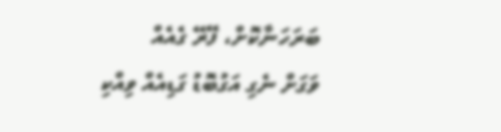ބަރަހަނާކޮށް، ފޭރޭ ގެއެއް
ވަގަށް ނެގި އަގުބޮޑު ގަޑިއެއް ވިއްކި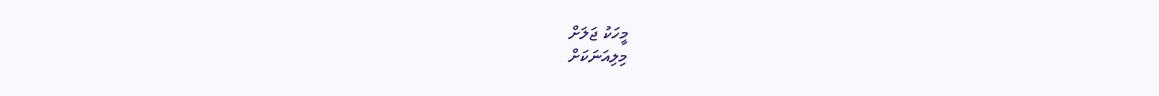މީހަކު ޖަލަށް
މިލިއަނަކަށް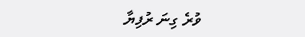ވުރެ ގިނަ ރުފިޔާ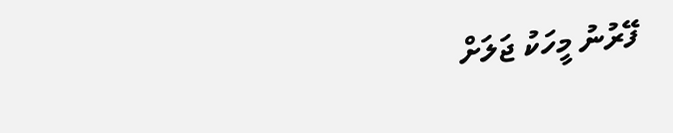ފޭރުނު މީހަކު ޖަލަށް